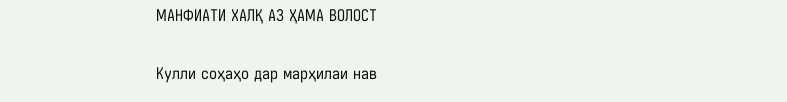МАНФИАТИ ХАЛҚ АЗ ҲАМА ВОЛОСТ

Кулли соҳаҳо дар марҳилаи нав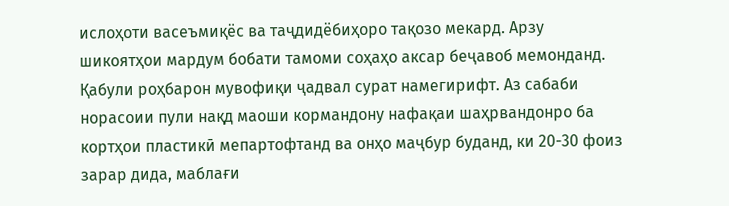ислоҳоти васеъмиқёс ва таҷдидёбиҳоро тақозо мекард. Арзу шикоятҳои мардум бобати тамоми соҳаҳо аксар беҷавоб мемонданд. Қабули роҳбарон мувофиқи ҷадвал сурат намегирифт. Аз сабаби норасоии пули нақд маоши кормандону нафақаи шаҳрвандонро ба кортҳои пластикӣ мепартофтанд ва онҳо маҷбур буданд, ки 20-30 фоиз зарар дида, маблағи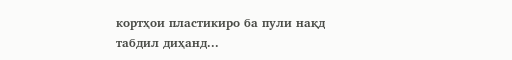кортҳои пластикиро ба пули нақд табдил диҳанд...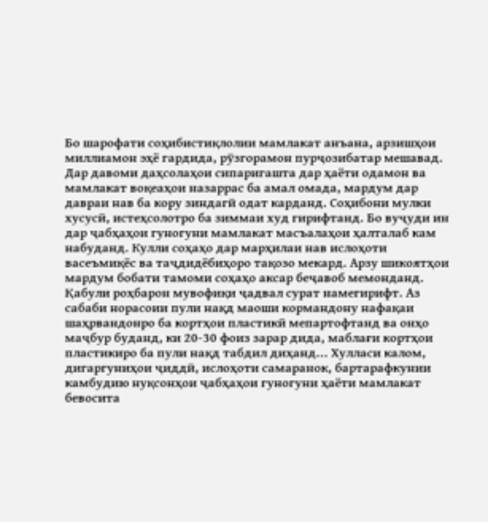Бо шарофати соҳибистиқлолии мамлакат анъана, арзишҳои миллиамон эҳё гардида, рӯзгорамон пурҷозибатар мешавад. Дар давоми даҳсолаҳои сипаригашта дар ҳаёти одамон ва мамлакат воқеаҳои назаррас ба амал омада, мардум дар давраи нав ба кору зиндагӣ одат карданд. Соҳибони мулки хусусӣ, истеҳсолотро ба зиммаи худ гирифтанд. Бо вуҷуди ин дар ҷабҳаҳои гуногуни мамлакат масъалаҳои ҳалталаб кам набуданд. Кулли соҳаҳо дар марҳилаи нав ислоҳоти васеъмиқёс ва таҷдидёбиҳоро тақозо мекард. Арзу шикоятҳои мардум бобати тамоми соҳаҳо аксар беҷавоб мемонданд. Қабули роҳбарон мувофиқи ҷадвал сурат намегирифт. Аз сабаби норасоии пули нақд маоши кормандону нафақаи шаҳрвандонро ба кортҳои пластикӣ мепартофтанд ва онҳо маҷбур буданд, ки 20-30 фоиз зарар дида, маблағи кортҳои пластикиро ба пули нақд табдил диҳанд... Хулласи калом, дигаргуниҳои ҷиддӣ, ислоҳоти самаранок, бартарафкунии камбудию нуқсонҳои ҷабҳаҳои гуногуни ҳаёти мамлакат бевосита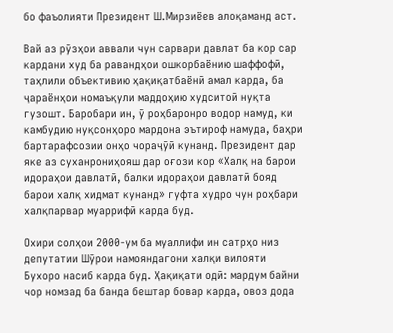бо фаъолияти Президент Ш.Мирзиёев алоқаманд аст.

Вай аз рӯзҳои аввали чун сарвари давлат ба кор сар кардани худ ба равандҳои ошкорбаёнию шаффофӣ, таҳлили объективию ҳақиқатбаёнӣ амал карда, ба ҷараёнҳои номаъқули маддоҳию худситоӣ нуқта гузошт. Баробари ин, ӯ роҳбаронро водор намуд, ки камбудию нуқсонҳоро мардона эътироф намуда, баҳри бартарафсозии онҳо чораҷӯӣ кунанд. Президент дар яке аз суханрониҳояш дар оғози кор «Халқ на барои идораҳои давлатӣ, балки идораҳои давлатӣ бояд барои халқ хидмат кунанд» гуфта худро чун роҳбари халқпарвар муаррифӣ карда буд.

Охири солҳои 2000-ум ба муаллифи ин сатрҳо низ депутатии Шӯрои намояндагони халқи вилояти Бухоро насиб карда буд. Ҳақиқати одӣ: мардум байни чор номзад ба банда бештар бовар карда, овоз дода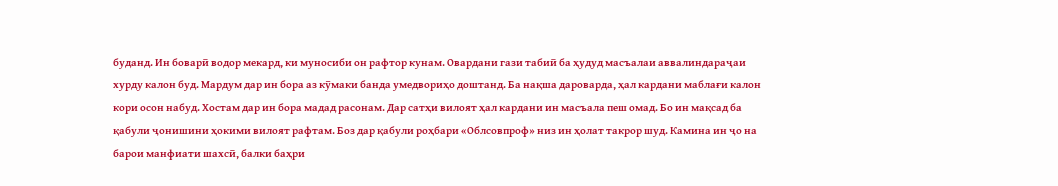буданд. Ин боварӣ водор мекард, ки муносиби он рафтор кунам. Овардани гази табиӣ ба ҳудуд масъалаи аввалиндараҷаи хурду калон буд. Мардум дар ин бора аз кӯмаки банда умедвориҳо доштанд. Ба нақша дароварда, ҳал кардани маблағи калон кори осон набуд. Хостам дар ин бора мадад расонам. Дар сатҳи вилоят ҳал кардани ин масъала пеш омад. Бо ин мақсад ба қабули ҷонишини ҳокими вилоят рафтам. Боз дар қабули роҳбари «Облсовпроф» низ ин ҳолат такрор шуд. Камина ин ҷо на барои манфиати шахсӣ, балки баҳри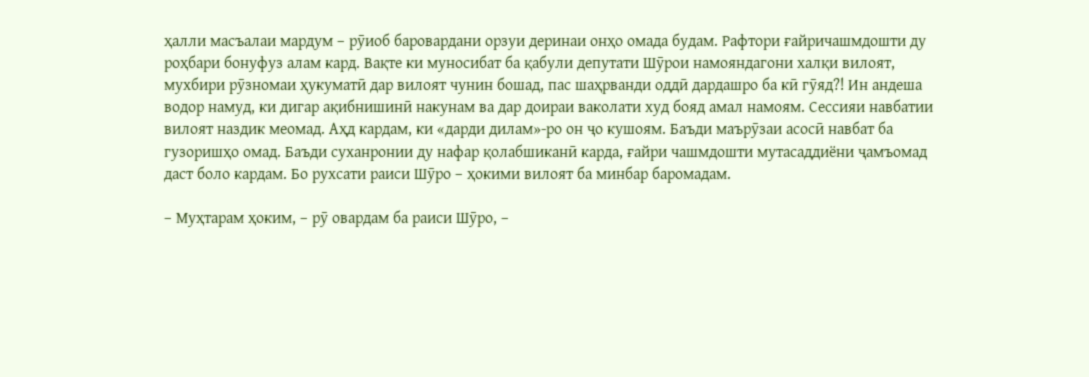ҳалли масъалаи мардум – рӯиоб баровардани орзуи деринаи онҳо омада будам. Рафтори ғайричашмдошти ду роҳбари бонуфуз алам кард. Вақте ки муносибат ба қабули депутати Шӯрои намояндагони халқи вилоят, мухбири рӯзномаи ҳукуматӣ дар вилоят чунин бошад, пас шаҳрванди оддӣ дардашро ба кӣ гӯяд?! Ин андеша водор намуд, ки дигар ақибнишинӣ накунам ва дар доираи ваколати худ бояд амал намоям. Сессияи навбатии вилоят наздик меомад. Аҳд кардам, ки «дарди дилам»-ро он ҷо кушоям. Баъди маърӯзаи асосӣ навбат ба гузоришҳо омад. Баъди суханронии ду нафар қолабшиканӣ карда, ғайри чашмдошти мутасаддиёни ҷамъомад даст боло кардам. Бо рухсати раиси Шӯро – ҳокими вилоят ба минбар баромадам.

– Муҳтарам ҳоким, – рӯ овардам ба раиси Шӯро, –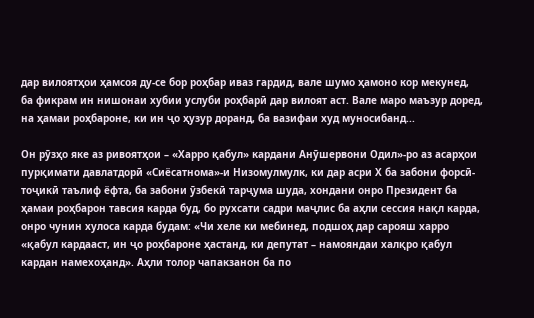дар вилоятҳои ҳамсоя ду-се бор роҳбар иваз гардид, вале шумо ҳамоно кор мекунед, ба фикрам ин нишонаи хубии услуби роҳбарӣ дар вилоят аст. Вале маро маъзур доред, на ҳамаи роҳбароне, ки ин ҷо ҳузур доранд, ба вазифаи худ муносибанд...

Он рӯзҳо яке аз ривоятҳои – «Харро қабул» кардани Анӯшервони Одил»-ро аз асарҳои пурқимати давлатдорӣ «Сиёсатнома»-и Низомулмулк, ки дар асри Х ба забони форсӣ-тоҷикӣ таълиф ёфта, ба забони ӯзбекӣ тарҷума шуда, хондани онро Президент ба ҳамаи роҳбарон тавсия карда буд, бо рухсати садри маҷлис ба аҳли сессия нақл карда, онро чунин хулоса карда будам: «Чи хеле ки мебинед, подшоҳ дар сарояш харро «қабул кардааст, ин ҷо роҳбароне ҳастанд, ки депутат – намояндаи халқро қабул кардан намехоҳанд». Аҳли толор чапакзанон ба по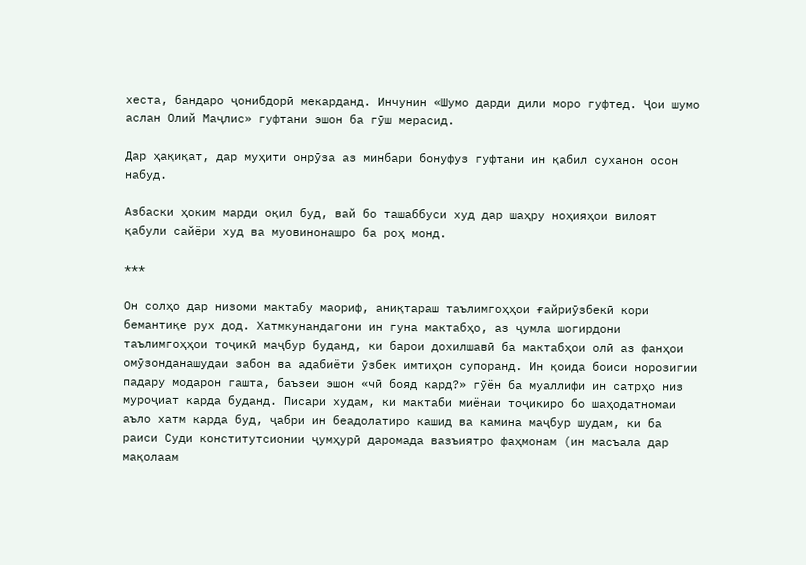хеста, бандаро ҷонибдорӣ мекарданд. Инчунин «Шумо дарди дили моро гуфтед. Ҷои шумо аслан Олий Маҷлис» гуфтани эшон ба гӯш мерасид.

Дар ҳақиқат, дар муҳити онрӯза аз минбари бонуфуз гуфтани ин қабил суханон осон набуд.

Азбаски ҳоким марди оқил буд, вай бо ташаббуси худ дар шаҳру ноҳияҳои вилоят қабули сайёри худ ва муовинонашро ба роҳ монд.

***

Он солҳо дар низоми мактабу маориф, аниқтараш таълимгоҳҳои ғайриӯзбекӣ кори бемантиқе рух дод. Хатмкунандагони ин гуна мактабҳо, аз ҷумла шогирдони таълимгоҳҳои тоҷикӣ маҷбур буданд, ки барои дохилшавӣ ба мактабҳои олӣ аз фанҳои омӯзонданашудаи забон ва адабиёти ӯзбек имтиҳон супоранд. Ин қоида боиси норозигии падару модарон гашта, баъзеи эшон «чӣ бояд кард?» гӯён ба муаллифи ин сатрҳо низ муроҷиат карда буданд. Писари худам, ки мактаби миёнаи тоҷикиро бо шаҳодатномаи аъло хатм карда буд, ҷабри ин беадолатиро кашид ва камина маҷбур шудам, ки ба раиси Суди конститутсионии ҷумҳурӣ даромада вазъиятро фаҳмонам (ин масъала дар мақолаам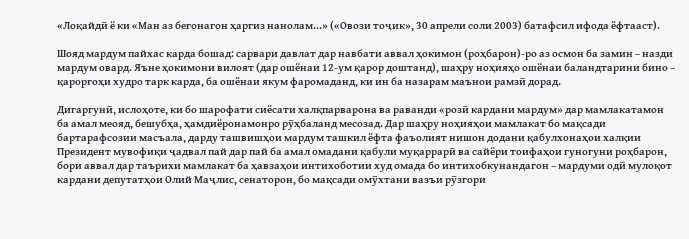«Лоқайдӣ ё ки «Ман аз бегонагон ҳаргиз нанолам...» («Овози тоҷик», 30 апрели соли 2003) батафсил ифода ёфтааст).

Шояд мардум пайхас карда бошад: сарвари давлат дар навбати аввал ҳокимон (роҳбарон)-ро аз осмон ба замин – назди мардум овард. Яъне ҳокимони вилоят (дар ошёнаи 12-ум қарор доштанд), шаҳру ноҳияҳо ошёнаи баландтарини бино – қароргоҳи худро тарк карда, ба ошёнаи якум фаромаданд, ки ин ба назарам маънои рамзӣ дорад.

Дигаргунӣ, ислоҳоте, ки бо шарофати сиёсати халқпарварона ва раванди «розӣ кардани мардум» дар мамлакатамон ба амал меояд, бешубҳа, ҳамдиёронамонро рӯҳбаланд месозад. Дар шаҳру ноҳияҳои мамлакат бо мақсади бартарафсозии масъала, дарду ташвишҳои мардум ташкил ёфта фаъолият нишон додани қабулхонаҳои халқии Президент мувофиқи ҷадвал пай дар пай ба амал омадани қабули муқаррарӣ ва сайёри тоифаҳои гуногуни роҳбарон, бори аввал дар таърихи мамлакат ба ҳавзаҳои интихоботии худ омада бо интихобкунандагон – мардуми одӣ мулоқот кардани депутатҳои Олий Маҷлис, сенаторон, бо мақсади омӯхтани вазъи рӯзгори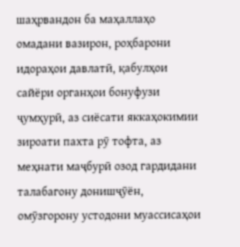шаҳрвандон ба маҳаллаҳо омадани вазирон, роҳбарони идораҳои давлатӣ, қабулҳои сайёри органҳои бонуфузи ҷумҳурӣ, аз сиёсати яккаҳокимии зироати пахта рӯ тофта, аз меҳнати маҷбурӣ озод гардидани талабагону донишҷӯён, омӯзгорону устодони муассисаҳои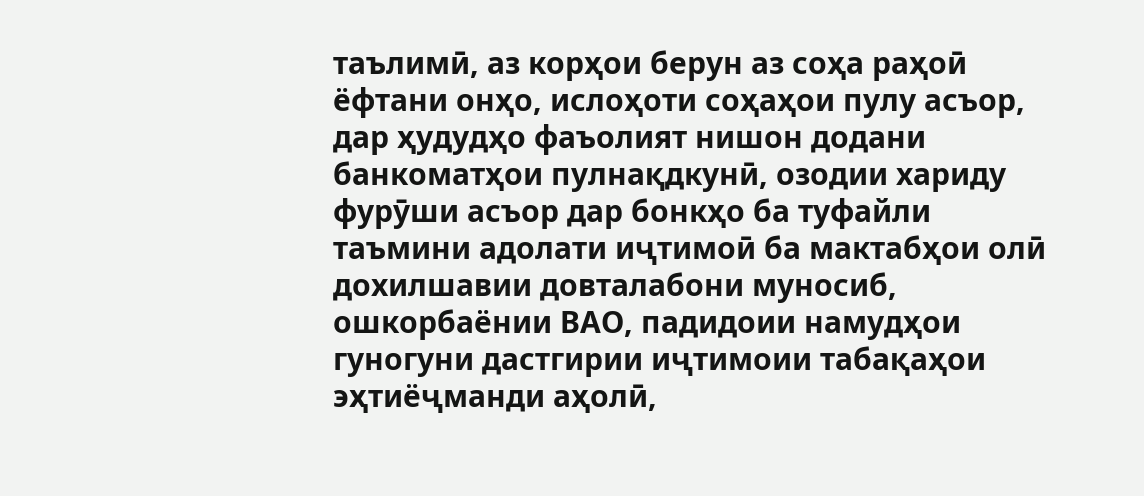таълимӣ, аз корҳои берун аз соҳа раҳоӣ ёфтани онҳо, ислоҳоти соҳаҳои пулу асъор, дар ҳудудҳо фаъолият нишон додани банкоматҳои пулнақдкунӣ, озодии хариду фурӯши асъор дар бонкҳо ба туфайли таъмини адолати иҷтимоӣ ба мактабҳои олӣ дохилшавии довталабони муносиб, ошкорбаёнии ВАО, падидоии намудҳои гуногуни дастгирии иҷтимоии табақаҳои эҳтиёҷманди аҳолӣ,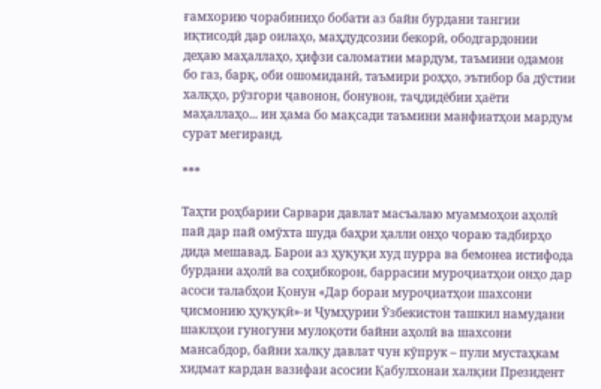ғамхорию чорабиниҳо бобати аз байн бурдани тангии иқтисодӣ дар оилаҳо, маҳдудсозии бекорӣ, ободгардонии деҳаю маҳаллаҳо, ҳифзи саломатии мардум, таъмини одамон бо газ, барқ, оби ошомиданӣ, таъмири роҳҳо, эътибор ба дӯстии халқҳо, рӯзгори ҷавонон, бонувон, таҷдидёбии ҳаёти маҳаллаҳо... ин ҳама бо мақсади таъмини манфиатҳои мардум сурат мегиранд.

***

Таҳти роҳбарии Сарвари давлат масъалаю муаммоҳои аҳолӣ пай дар пай омӯхта шуда баҳри ҳалли онҳо чораю тадбирҳо дида мешавад. Барои аз ҳуқуқи худ пурра ва бемонеа истифода бурдани аҳолӣ ва соҳибкорон, баррасии муроҷиатҳои онҳо дар асоси талабҳои Қонун «Дар бораи муроҷиатҳои шахсони ҷисмонию ҳуқуқӣ»-и Ҷумҳурии Ӯзбекистон ташкил намудани шаклҳои гуногуни мулоқоти байни аҳолӣ ва шахсони мансабдор, байни халқу давлат чун кӯпрук – пули мустаҳкам хидмат кардан вазифаи асосии Қабулхонаи халқии Президент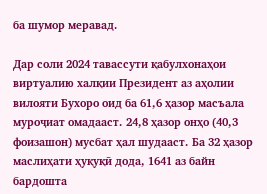ба шумор меравад.

Дар соли 2024 тавассути қабулхонаҳои виртуалию халқии Президент аз аҳолии вилояти Бухоро оид ба 61,6 ҳазор масъала муроҷиат омадааст. 24,8 ҳазор онҳо (40,3 фоизашон) мусбат ҳал шудааст. Ба 32 ҳазор маслиҳати ҳуқуқӣ дода, 1641 аз байн бардошта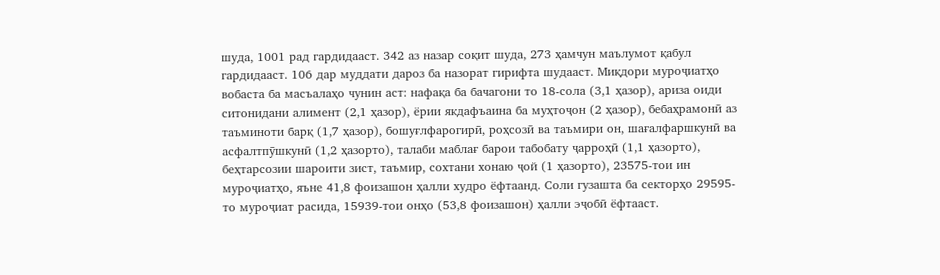шуда, 1001 рад гардидааст. 342 аз назар соқит шуда, 273 ҳамчун маълумот қабул гардидааст. 106 дар муддати дароз ба назорат гирифта шудааст. Миқдори муроҷиатҳо вобаста ба масъалаҳо чунин аст: нафақа ба бачагони то 18-сола (3,1 ҳазор), ариза оиди ситонидани алимент (2,1 ҳазор), ёрии якдафъаина ба муҳтоҷон (2 ҳазор), бебаҳрамонӣ аз таъминоти барқ (1,7 ҳазор), бошуғлфарогирӣ, роҳсозӣ ва таъмири он, шағалфаршкунӣ ва асфалтпӯшкунӣ (1,2 ҳазорто), талаби маблағ барои табобату ҷарроҳӣ (1,1 ҳазорто), беҳтарсозии шароити зист, таъмир, сохтани хонаю ҷой (1 ҳазорто), 23575-тои ин муроҷиатҳо, яъне 41,8 фоизашон ҳалли худро ёфтаанд. Соли гузашта ба секторҳо 29595-то муроҷиат расида, 15939-тои онҳо (53,8 фоизашон) ҳалли эҷобӣ ёфтааст.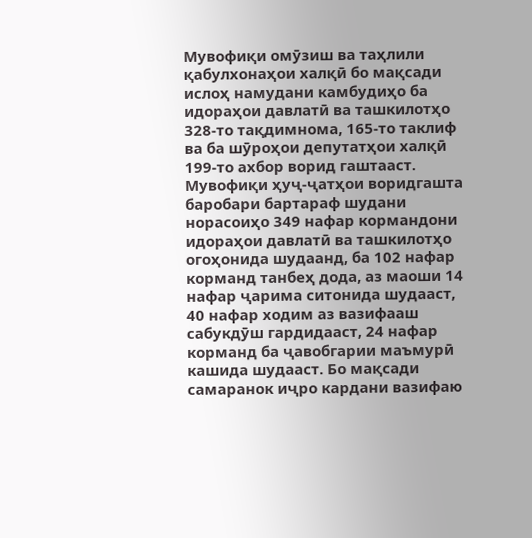Мувофиқи омӯзиш ва таҳлили қабулхонаҳои халқӣ бо мақсади ислоҳ намудани камбудиҳо ба идораҳои давлатӣ ва ташкилотҳо 328-то тақдимнома, 165-то таклиф ва ба шӯроҳои депутатҳои халқӣ 199-то ахбор ворид гаштааст. Мувофиқи ҳуҷ-ҷатҳои воридгашта баробари бартараф шудани норасоиҳо 349 нафар кормандони идораҳои давлатӣ ва ташкилотҳо огоҳонида шудаанд, ба 102 нафар корманд танбеҳ дода, аз маоши 14 нафар ҷарима ситонида шудааст, 40 нафар ходим аз вазифааш сабукдӯш гардидааст, 24 нафар корманд ба ҷавобгарии маъмурӣ кашида шудааст. Бо мақсади самаранок иҷро кардани вазифаю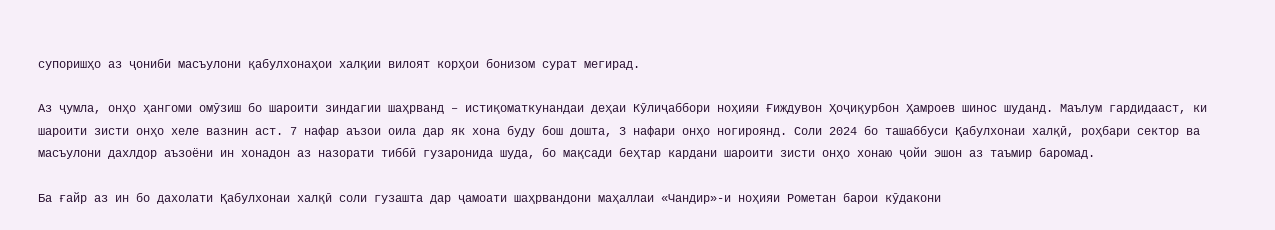супоришҳо аз ҷониби масъулони қабулхонаҳои халқии вилоят корҳои бонизом сурат мегирад.

Аз ҷумла, онҳо ҳангоми омӯзиш бо шароити зиндагии шаҳрванд – истиқоматкунандаи деҳаи Кӯлиҷаббори ноҳияи Ғиждувон Ҳоҷиқурбон Ҳамроев шинос шуданд. Маълум гардидааст, ки шароити зисти онҳо хеле вазнин аст. 7 нафар аъзои оила дар як хона буду бош дошта, 3 нафари онҳо ногироянд. Соли 2024 бо ташаббуси Қабулхонаи халқӣ, роҳбари сектор ва масъулони дахлдор аъзоёни ин хонадон аз назорати тиббӣ гузаронида шуда, бо мақсади беҳтар кардани шароити зисти онҳо хонаю ҷойи эшон аз таъмир баромад.

Ба ғайр аз ин бо дахолати Қабулхонаи халқӣ соли гузашта дар ҷамоати шаҳрвандони маҳаллаи «Чандир»-и ноҳияи Рометан барои кӯдакони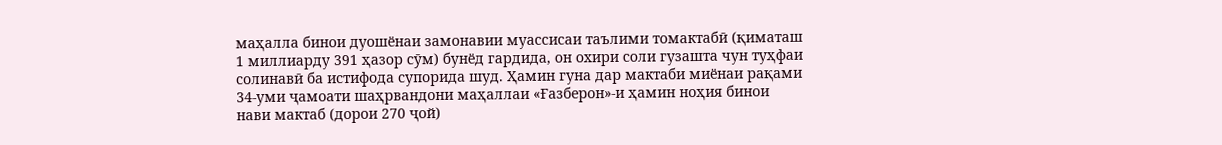маҳалла бинои дуошёнаи замонавии муассисаи таълими томактабӣ (қиматаш 1 миллиарду 391 ҳазор сӯм) бунёд гардида, он охири соли гузашта чун туҳфаи солинавӣ ба истифода супорида шуд. Ҳамин гуна дар мактаби миёнаи рақами 34-уми ҷамоати шаҳрвандони маҳаллаи «Ғазберон»-и ҳамин ноҳия бинои нави мактаб (дорои 270 ҷой)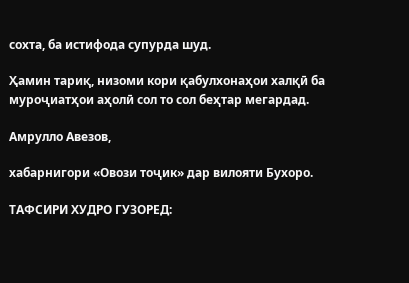сохта, ба истифода супурда шуд.

Ҳамин тариқ, низоми кори қабулхонаҳои халқӣ ба муроҷиатҳои аҳолӣ сол то сол беҳтар мегардад.

Амрулло Авезов,

хабарнигори «Овози тоҷик» дар вилояти Бухоро.

ТАФСИРИ ХУДРО ГУЗОРЕД: